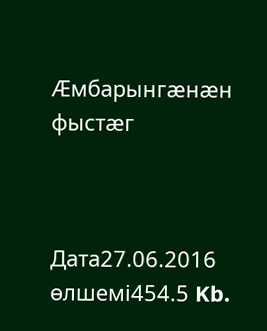Æмбарынгæнæн фыстæг



Дата27.06.2016
өлшемі454.5 Kb.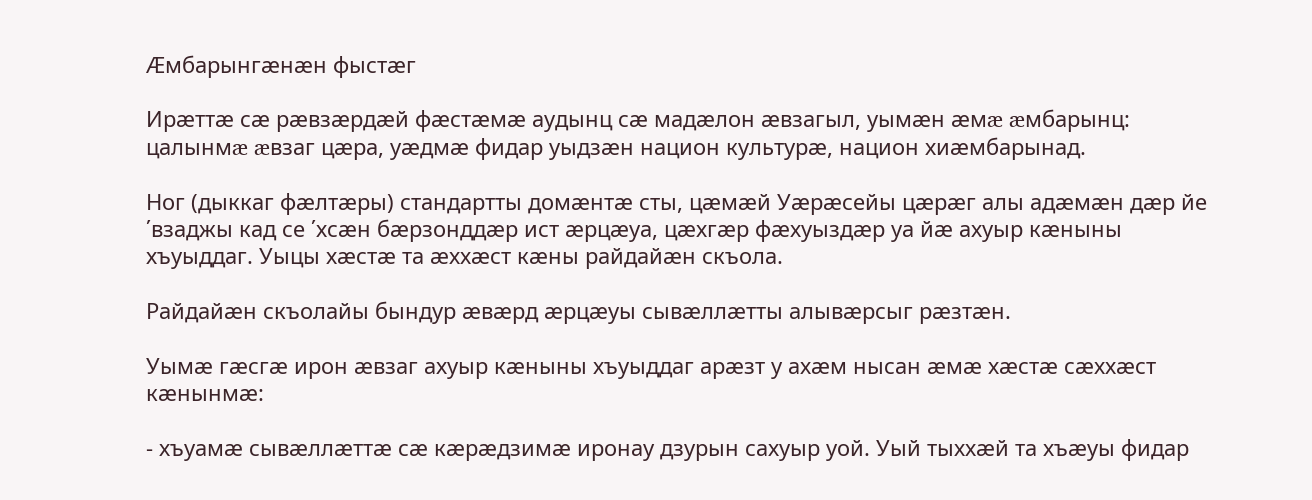Æмбарынгæнæн фыстæг

Ирæттæ сæ рæвзæрдæй фæстæмæ аудынц сæ мадæлон æвзагыл, уымæн æмæ æмбарынц: цалынмæ æвзаг цæра, уæдмæ фидар уыдзæн национ культурæ, национ хиæмбарынад.

Ног (дыккаг фæлтæры) стандартты домæнтæ сты, цæмæй Уæрæсейы цæрæг алы адæмæн дæр йе ΄взаджы кад се ΄хсæн бæрзонддæр ист æрцæуа, цæхгæр фæхуыздæр уа йæ ахуыр кæныны хъуыддаг. Уыцы хæстæ та æххæст кæны райдайæн скъола.

Райдайæн скъолайы бындур æвæрд æрцæуы сывæллæтты алывæрсыг рæзтæн.

Уымæ гæсгæ ирон æвзаг ахуыр кæныны хъуыддаг арæзт у ахæм нысан æмæ хæстæ сæххæст кæнынмæ:

- хъуамæ сывæллæттæ сæ кæрæдзимæ иронау дзурын сахуыр уой. Уый тыххæй та хъæуы фидар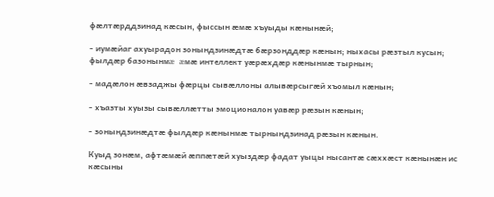фæлтæрддзинад кæсын, фыссын æмæ хъуыды кæнынæй;

- иумæйаг ахуырадон зонындзинæдтæ бæрзонддæр кæнын; ныхасы рæзтыл кусын; фылдæр базонынмæ æмæ интеллект уæрæхдæр кæнынмæ тырнын;

- мадæлон æвзаджы фæрцы сывæллоны алывæрсыгæй хъомыл кæнын;

- хъазты хуызы сывæллæтты эмоционалон уавæр рæзын кæнын;

- зонындзинæдтæ фылдæр кæнынмæ тырнындзинад рæзын кæнын.

Куыд зонæм, афтæмæй æппæтæй хуыздæр фадат уыцы нысантæ сæххæст кæнынæн ис кæсыны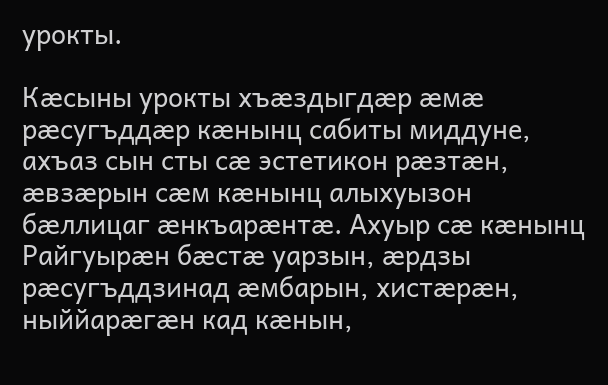урокты.

Кæсыны урокты хъæздыгдæр æмæ рæсугъддæр кæнынц сабиты миддуне, ахъаз сын сты сæ эстетикон рæзтæн, æвзæрын сæм кæнынц алыхуызон бæллицаг æнкъарæнтæ. Ахуыр сæ кæнынц Райгуырæн бæстæ уарзын, æрдзы рæсугъддзинад æмбарын, хистæрæн, ныййарæгæн кад кæнын,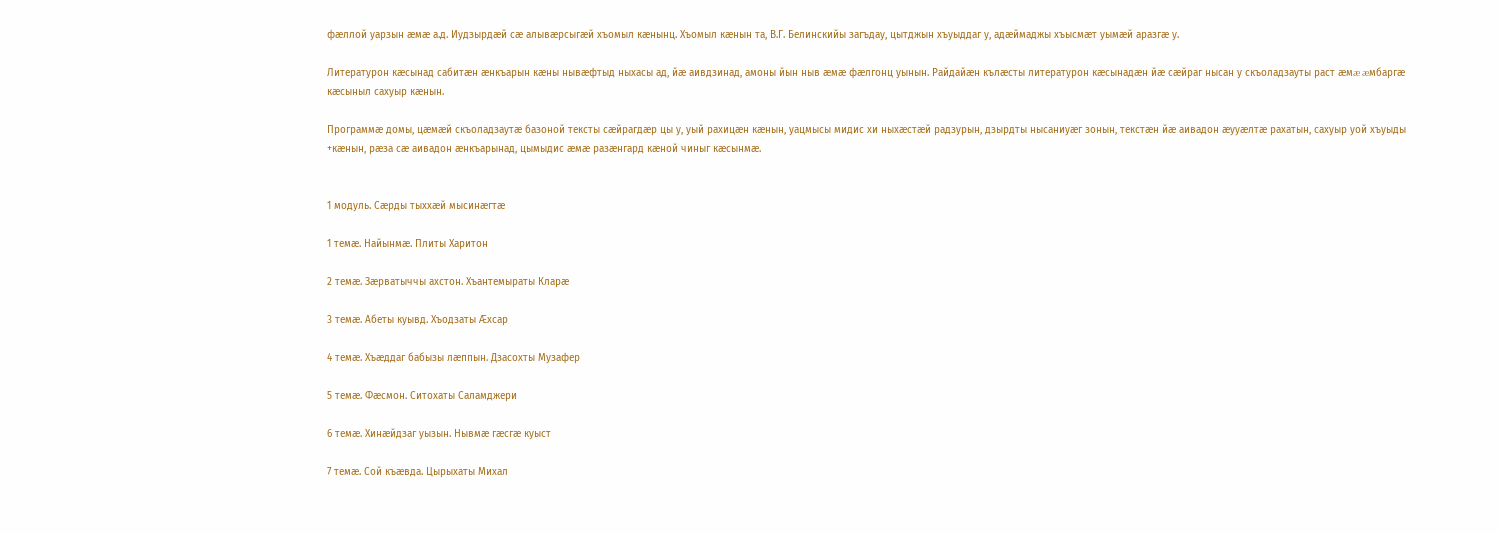фæллой уарзын æмæ а.д. Иудзырдæй сæ алывæрсыгæй хъомыл кæнынц. Хъомыл кæнын та, В.Г. Белинскийы загъдау, цытджын хъуыддаг у, адæймаджы хъысмæт уымæй аразгæ у.

Литературон кæсынад сабитæн æнкъарын кæны нывæфтыд ныхасы ад, йæ аивдзинад, амоны йын ныв æмæ фæлгонц уынын. Райдайæн кълæсты литературон кæсынадæн йæ сæйраг нысан у скъоладзауты раст æмæ æмбаргæ кæсыныл сахуыр кæнын.

Программæ домы, цæмæй скъоладзаутæ базоной тексты сæйрагдæр цы у, уый рахицæн кæнын, уацмысы мидис хи ныхæстæй радзурын, дзырдты нысаниуæг зонын, текстæн йæ аивадон æууæлтæ рахатын, сахуыр уой хъуыды +кæнын, рæза сæ аивадон æнкъарынад, цымыдис æмæ разæнгард кæной чиныг кæсынмæ.


1 модуль. Сæрды тыххæй мысинæгтæ

1 темæ. Найынмæ. Плиты Харитон

2 темæ. Зæрватыччы ахстон. Хъантемыраты Кларæ

3 темæ. Абеты куывд. Хъодзаты Ӕхсар

4 темæ. Хъæддаг бабызы лæппын. Дзасохты Музафер

5 темæ. Фæсмон. Ситохаты Саламджери

6 темæ. Хинæйдзаг уызын. Нывмæ гæсгæ куыст

7 темæ. Сой къæвда. Цырыхаты Михал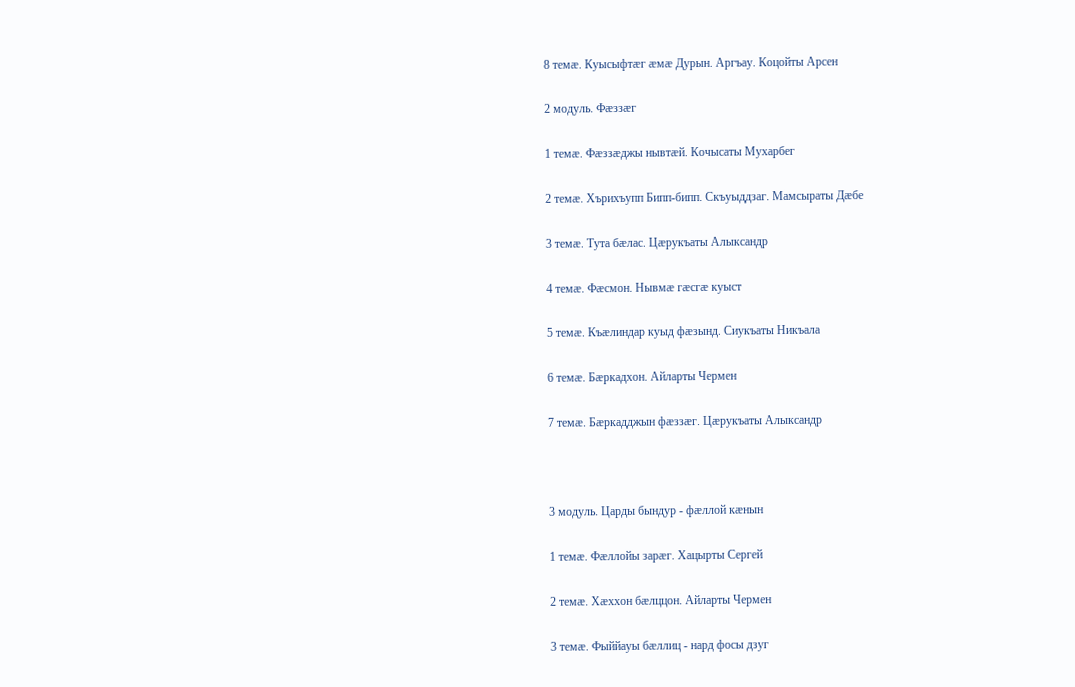8 темæ. Куысыфтæг æмæ Дурын. Аргъау. Коцойты Арсен

2 модуль. Фæззæг

1 темæ. Фӕззӕджы нывтӕй. Кочысаты Мухарбег

2 темæ. Хърихъупп Бипп-бипп. Скъуыддзаг. Мамсыраты Дӕбе

3 темæ. Тута бæлас. Цæрукъаты Алыксандр

4 темæ. Фӕсмон. Нывмӕ гӕсгӕ куыст

5 темæ. Къӕлиндар куыд фӕзынд. Сиукъаты Никъала

6 темæ. Бӕркадхон. Айларты Чермен

7 темæ. Бӕркадджын фӕззӕг. Цӕрукъаты Алыксандр



3 модуль. Царды бындур - фæллой кæнын

1 темæ. Фӕллойы зарӕг. Хацырты Сергей

2 темæ. Хӕххон бӕлццон. Айларты Чермен

3 темæ. Фыййауы бӕллиц - нард фосы дзуг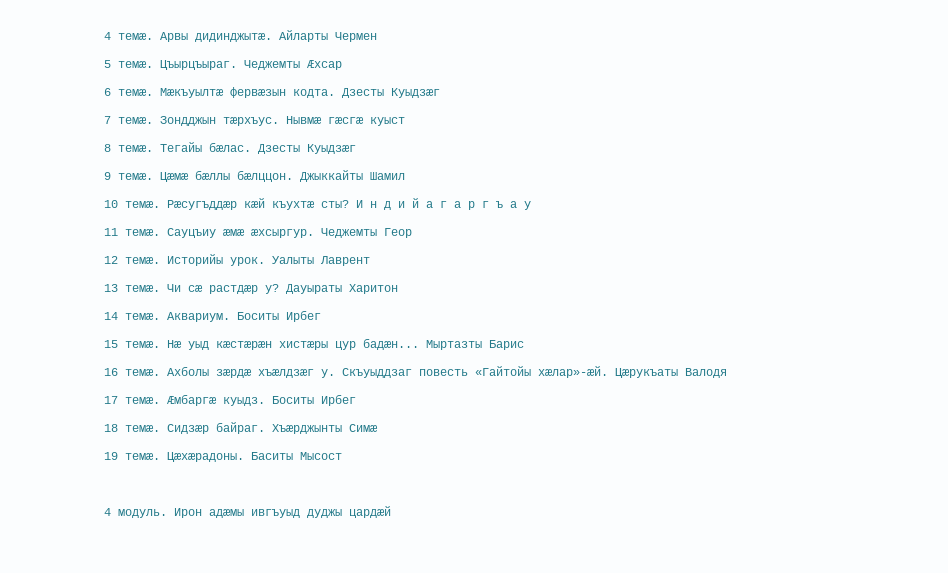4 темæ. Арвы дидинджытӕ. Айларты Чермен

5 темæ. Цъырцъыраг. Чеджемты Ӕхсар

6 темæ. Мӕкъуылтӕ фервӕзын кодта. Дзесты Куыдзӕг

7 темæ. Зондджын тӕрхъус. Нывмæ гæсгæ куыст

8 темæ. Тегайы бӕлас. Дзесты Куыдзӕг

9 темæ. Цӕмӕ бӕллы бӕлццон. Джыккайты Шамил

10 темæ. Рӕсугъддӕр кӕй къухтӕ сты? И н д и й а г а р г ъ а у

11 темæ. Сауцъиу æмæ ӕхсыргур. Чеджемты Геор

12 темæ. Историйы урок. Уалыты Лаврент

13 темæ. Чи сæ растдæр у? Дауыраты Харитон

14 темæ. Аквариум. Боситы Ирбег

15 темæ. Нӕ уыд кӕстӕрӕн хистӕры цур бадӕн... Мыртазты Барис

16 темæ. Ахболы зæрдæ хъæлдзæг у. Скъуыддзаг повесть «Гайтойы хæлар»-æй. Цӕрукъаты Валодя

17 темæ. Æмбаргæ куыдз. Боситы Ирбег

18 темæ. Сидзæр байраг. Хъӕрджынты Симӕ

19 темæ. Цæхæрадоны. Баситы Мысост



4 модуль. Ирон адæмы ивгъуыд дуджы цардæй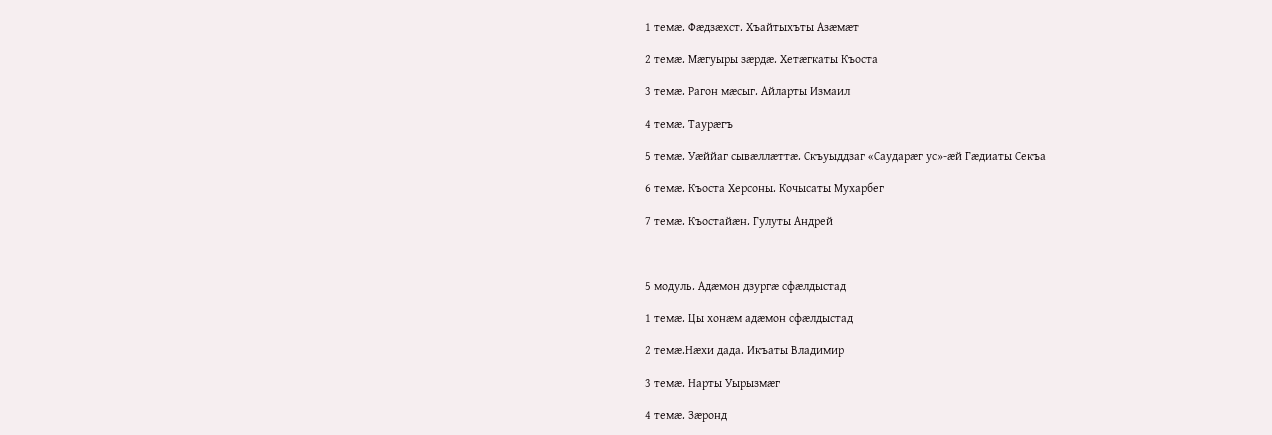1 темæ. Фæдзæхст. Хъайтыхъты Азӕмӕт

2 темæ. Мӕгуыры зӕрдӕ. Хетӕгкаты Къоста

3 темæ. Рагон мӕсыг. Айларты Измаил

4 темæ. Таурӕгъ

5 темæ. Уӕййаг сывӕллӕттӕ. Скъуыддзаг «Саударæг ус»-æй Гӕдиаты Секъа

6 темæ. Къоста Херсоны. Кочысаты Мухарбег

7 темæ. Къостайӕн. Гулуты Андрей



5 модуль. Адæмон дзургæ сфæлдыстад

1 темæ. Цы хонӕм адӕмон сфӕлдыстад

2 темæ.Нæхи дада. Икъаты Владимир

3 темæ. Нарты Уырызмæг

4 темæ. Зæронд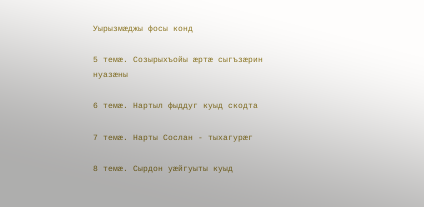Уырызмӕджы фосы конд

5 темæ. Созырыхъойы ӕртӕ сыгъзӕрин нуазæны

6 темæ. Нартыл фыддуг куыд скодта

7 темæ. Нарты Сослан - тыхагурæг

8 темæ. Сырдон уӕйгуыты куыд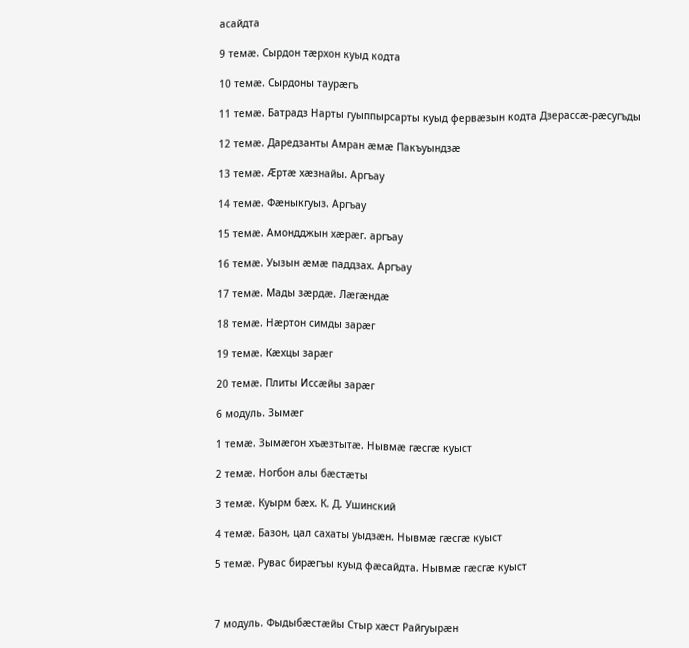асайдта

9 темæ. Сырдон тӕрхон куыд кодта

10 темæ. Сырдоны таурӕгъ

11 темæ. Батрадз Нарты гуыппырсарты куыд фервӕзын кодта Дзерассæ-рæсугъды

12 темæ. Даредзанты Амран æмæ Пакъуындзæ

13 темæ. Ӕртӕ хӕзнайы. Аргъау

14 темæ. Фæныкгуыз. Аргъау

15 темæ. Амондджын хӕрӕг. аргъау

16 темæ. Уызын æмæ паддзах. Аргъау

17 темæ. Мады зæрдæ. Лæгæндæ

18 темæ. Нӕртон симды зарæг

19 темæ. Кӕхцы зарӕг

20 темæ. Плиты Иссӕйы зарӕг

6 модуль. Зымæг

1 темæ. Зымӕгон хъӕзтытӕ. Нывмæ гæсгæ куыст

2 темæ. Ногбон алы бæстæты

3 темæ. Куырм бӕх. К. Д. Ушинский

4 темæ. Базон, цал сахаты уыдзӕн. Нывмæ гæсгæ куыст

5 темæ. Рувас бирæгъы куыд фæсайдта. Нывмæ гæсгæ куыст



7 модуль. Фыдыбæстæйы Стыр хæст Райгуырæн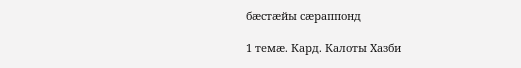бæстæйы сæраппонд

1 темæ. Кард. Калоты Хазби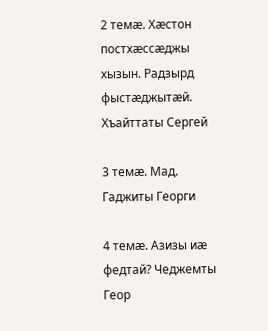2 темæ. Хӕстон постхæссæджы хызын. Радзырд фыстæджытæй. Хъайттаты Сергей

3 темæ. Мад. Гаджиты Георги

4 темæ. Азизы иӕ федтай? Чеджемты Геор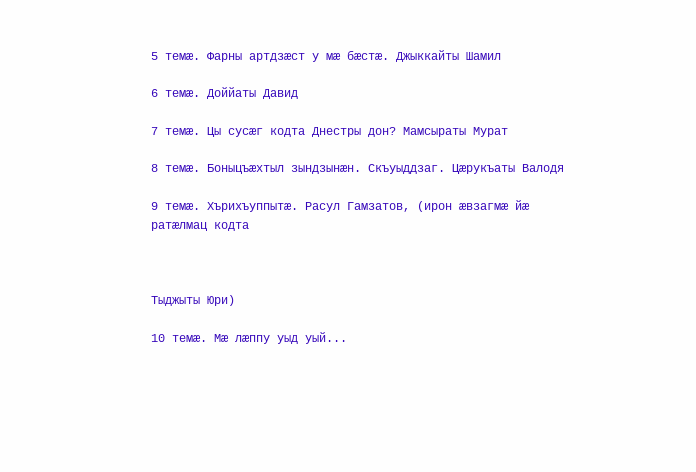5 темæ. Фарны артдзӕст у мӕ бӕстӕ. Джыккайты Шамил

6 темæ. Доййаты Давид

7 темæ. Цы сусӕг кодта Днестры дон? Мамсыраты Мурат

8 темæ. Боныцъӕхтыл зындзынӕн. Скъуыддзаг. Цӕрукъаты Валодя

9 темæ. Хърихъуппытæ. Расул Гамзатов, (ирон æвзагмæ йæ ратæлмац кодта



Тыджыты Юри)

10 темæ. Мӕ лӕппу уыд уый...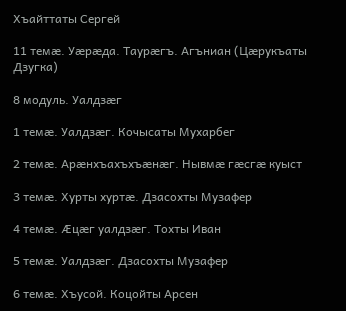Хъайттаты Сергей

11 темæ. Уӕрӕда. Таурæгъ. Агъниан (Цӕрукъаты Дзугка)

8 модуль. Уалдзæг

1 темæ. Уалдзӕг. Кочысаты Мухарбег

2 темæ. Арӕнхъахъхъӕнӕг. Нывмæ гæсгæ куыст

3 темæ. Хурты хуртӕ. Дзасохты Музафер

4 темæ. Ӕцӕг уалдзӕг. Тохты Иван

5 темæ. Уалдзӕг. Дзасохты Музафер

6 темæ. Хъусой. Коцойты Арсен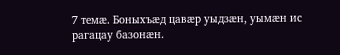7 темæ. Боныхъӕд цавӕр уыдзӕн, уымӕн ис рагацау базонӕн.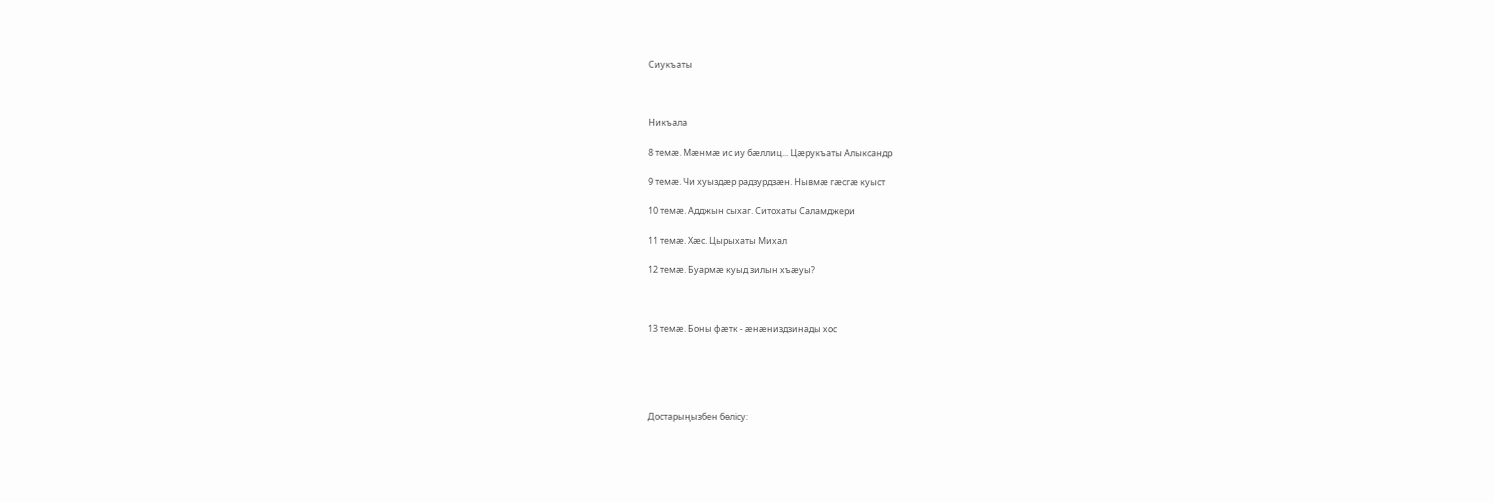Сиукъаты



Никъала

8 темæ. Мӕнмӕ ис иу бӕллиц... Цӕрукъаты Алыксандр

9 темæ. Чи хуыздӕр радзурдзӕн. Нывмæ гæсгæ куыст

10 темæ. Адджын сыхаг. Ситохаты Саламджери

11 темæ. Хӕс. Цырыхаты Михал

12 темæ. Буармӕ куыд зилын хъӕуы?



13 темæ. Боны фӕтк - ӕнӕниздзинады хос





Достарыңызбен бөлісу: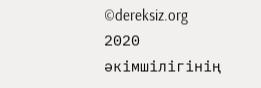©dereksiz.org 2020
әкімшілігінің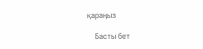қараңыз

    Басты бет